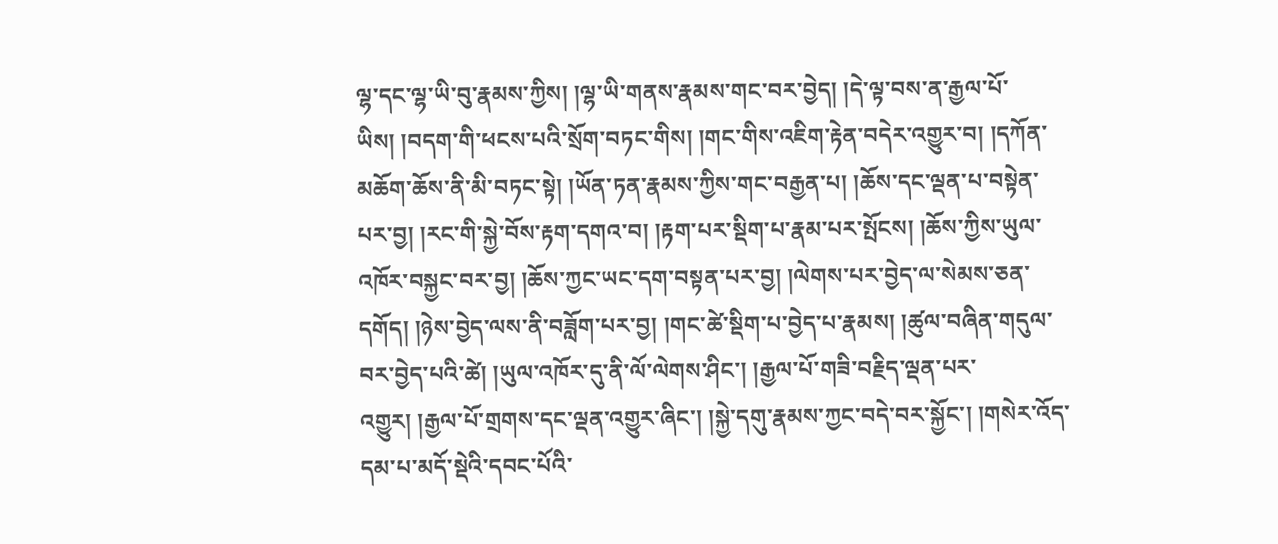ལྷ་དང་ལྷ་ཡི་བུ་རྣམས་ཀྱིས། །ལྷ་ཡི་གནས་རྣམས་གང་བར་བྱེད། །དེ་ལྟ་བས་ན་རྒྱལ་པོ་ཡིས། །བདག་གི་ཕངས་པའི་སྲོག་བཏང་གིས། །གང་གིས་འཇིག་རྟེན་བདེར་འགྱུར་བ། །དཀོན་མཆོག་ཆོས་ནི་མི་བཏང་སྟེ། །ཡོན་ཏན་རྣམས་ཀྱིས་གང་བརྒྱན་པ། །ཆོས་དང་ལྡན་པ་བསྟེན་པར་བྱ། །རང་གི་སྐྱེ་བོས་རྟག་དགའ་བ། །རྟག་པར་སྡིག་པ་རྣམ་པར་སྤོངས། །ཆོས་ཀྱིས་ཡུལ་འཁོར་བསྐྱང་བར་བྱ། །ཆོས་ཀྱང་ཡང་དག་བསྟན་པར་བྱ། །ལེགས་པར་བྱེད་ལ་སེམས་ཅན་དགོད། །ཉེས་བྱེད་ལས་ནི་བཟློག་པར་བྱ། །གང་ཚེ་སྡིག་པ་བྱེད་པ་རྣམས། །ཚུལ་བཞིན་གདུལ་བར་བྱེད་པའི་ཚེ། །ཡུལ་འཁོར་དུ་ནི་ལོ་ལེགས་ཤིང་། །རྒྱལ་པོ་གཟི་བརྗིད་ལྡན་པར་འགྱུར། །རྒྱལ་པོ་གྲགས་དང་ལྡན་འགྱུར་ཞིང་། །སྐྱེ་དགུ་རྣམས་ཀྱང་བདེ་བར་སྐྱོང་། །གསེར་འོད་དམ་པ་མདོ་སྡེའི་དབང་པོའི་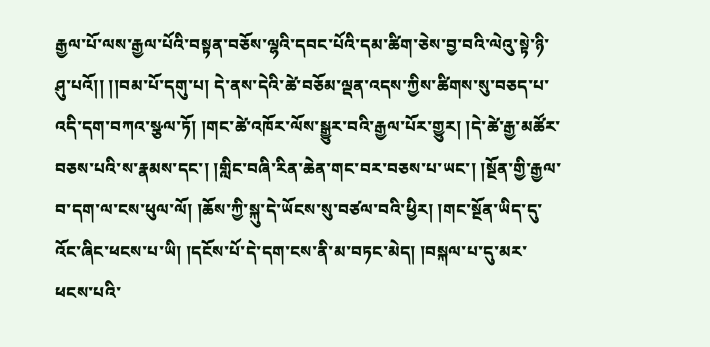རྒྱལ་པོ་ལས་རྒྱལ་པོའི་བསྟན་བཅོས་ལྷའི་དབང་པོའི་དམ་ཚིག་ཅེས་བྱ་བའི་ལེའུ་སྟེ་ཉི་ཤུ་པའོ།། །།བམ་པོ་དགུ་པ། དེ་ནས་དེའི་ཚེ་བཅོམ་ལྡན་འདས་ཀྱིས་ཚིགས་སུ་བཅད་པ་འདི་དག་བཀའ་སྩལ་ཏོ། །གང་ཚེ་འཁོར་ལོས་སྒྱུར་བའི་རྒྱལ་པོར་གྱུར། །དེ་ཚེ་རྒྱ་མཚོར་བཅས་པའི་ས་རྣམས་དང་། །གླིང་བཞི་རིན་ཆེན་གང་བར་བཅས་པ་ཡང་། །སྔོན་གྱི་རྒྱལ་བ་དག་ལ་ངས་ཕུལ་ལོ། །ཆོས་ཀྱི་སྐུ་དེ་ཡོངས་སུ་བཙལ་བའི་ཕྱིར། །གང་སྔོན་ཡིད་དུ་འོང་ཞིང་ཕངས་པ་ཡི། །དངོས་པོ་དེ་དག་ངས་ནི་མ་བཏང་མེད། །བསྐལ་པ་དུ་མར་ཕངས་པའི་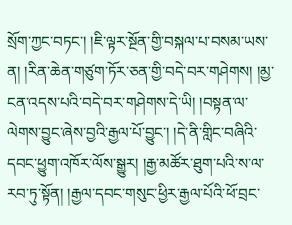སྲོག་ཀྱང་བཏང་། །ཇི་ལྟར་སྔོན་གྱི་བསྐལ་པ་བསམ་ཡས་ན། །རིན་ཆེན་གཙུག་ཏོར་ཅན་གྱི་བདེ་བར་གཤེགས། །མྱ་ངན་འདས་པའི་བདེ་བར་གཤེགས་དེ་ཡི། །བསྟན་ལ་ལེགས་བྱུང་ཞེས་བྱའི་རྒྱལ་པོ་བྱུང་། །དེ་ནི་གླིང་བཞིའི་དབང་ཕྱུག་འཁོར་ལོས་སྒྱུར། །རྒྱ་མཚོར་ཐུག་པའི་ས་ལ་རབ་ཏུ་སྟོན། །རྒྱལ་དབང་གསུང་ཕྱིར་རྒྱལ་པོའི་ཕོ་བྲང་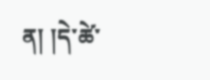ན། །དེ་ཚེ་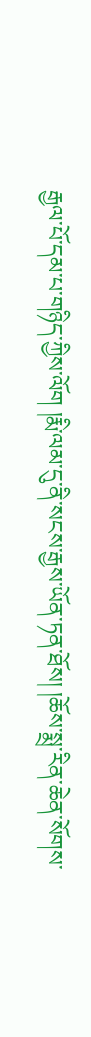རྒྱལ་པོ་དམ་པ་གཉིད་ཀྱིས་ལོག །རྨི་ལམ་དུ་ནི་སངས་རྒྱས་ཡོན་ཏན་ཐོས། །ཆོས་སྨྲ་རིན་ཆེན་སོགས་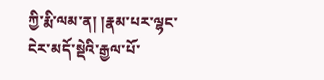ཀྱི་རྨི་ལམ་ན། །རྣམ་པར་ལྷང་ངེར་མདོ་སྡེའི་རྒྱལ་པོ་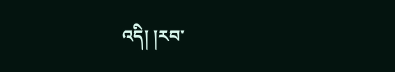འདི། །རབ་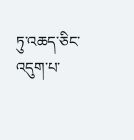ཏུ་འཆད་ཅིང་འདུག་པ་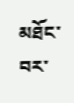མཐོང་བར་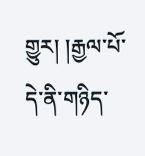གྱུར། །རྒྱལ་པོ་དེ་ནི་གཉིད་